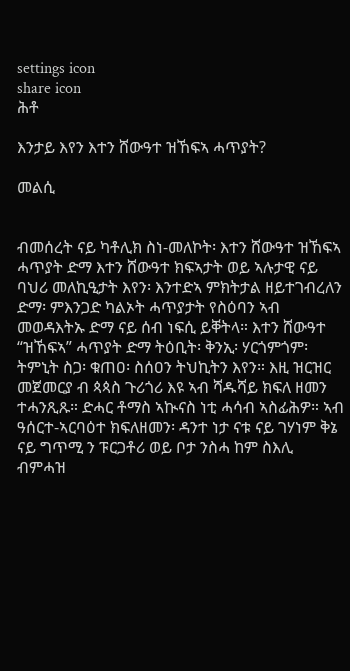settings icon
share icon
ሕቶ

እንታይ እየን እተን ሸውዓተ ዝኸፍኣ ሓጥያት?

መልሲ


ብመሰረት ናይ ካቶሊክ ስነ-መለኮት፡ እተን ሸውዓተ ዝኸፍኣ ሓጥያት ድማ እተን ሸውዓተ ክፍኣታት ወይ ኣሉታዊ ናይ ባህሪ መለኪዒታት እየን፡ እንተድኣ ምክትታል ዘይተገብረለን ድማ፡ ምእንጋድ ካልኦት ሓጥያታት የስዕባን ኣብ መወዳእትኡ ድማ ናይ ሰብ ነፍሲ ይቐትላ። እተን ሸውዓተ “ዝኸፍኣ” ሓጥያት ድማ ትዕቢት፡ ቅንኢ፡ ሃርጎምጎም፡ ትምኒት ስጋ፡ ቁጠዐ፡ ስሰዐን ትህኪትን እየን። እዚ ዝርዝር መጀመርያ ብ ጳጳስ ጉሪጎሪ እዩ ኣብ ሻዱሻይ ክፍለ ዘመን ተሓንጺጹ። ድሓር ቶማስ ኣኲናስ ነቲ ሓሳብ ኣስፊሕዎ። ኣብ ዓሰርተ-ኣርባዕተ ክፍለዘመን፡ ዳንተ ነታ ናቱ ናይ ገሃነም ቅኔ ናይ ግጥሚ ን ፑርጋቶሪ ወይ ቦታ ንስሓ ከም ስእሊ ብምሓዝ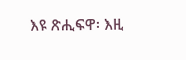እዩ ጽሒፍዋ፡ እዚ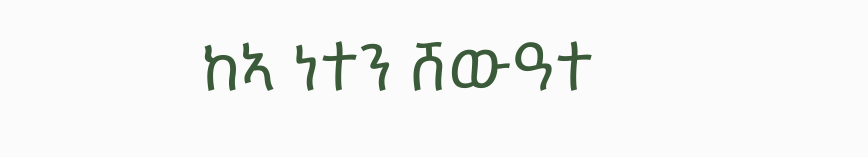ከኣ ነተን ሸውዓተ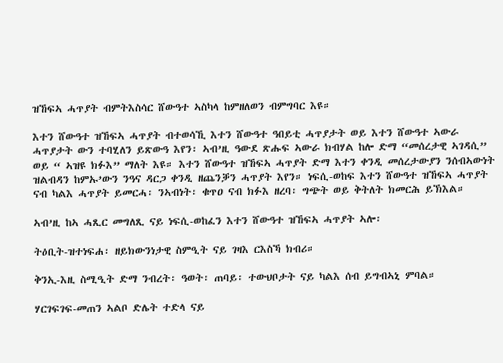ዝኸፍኣ ሓጥያት ብምትእስሳር ሸውዓተ ኣስካላ ከምዘለወን ብምግባር እዩ።

እተን ሸውዓተ ዝኸፍኣ ሓጥያት ብተወሳኺ እተን ሸውዓተ ዓበይቲ ሓጥያታት ወይ እተን ሸውዓተ ኣውራ ሓጥያታት ውን ተባሂለን ይጽውዓ እየን፡ ኣብ’ዚ ዓውደ ጽሑፍ ኣውራ ክብሃል ከሎ ድማ “መሰረታዊ ኣገዳሲ” ወይ “ ኣዝዩ ክፉእ” ማለት እዩ። እተን ሸውዓተ ዝኸፍኣ ሓጥያት ድማ እተን ቀንዲ መሰረታውያን ንሰብኣውነት ዝልብዳን ከምኡ’ውን ንዓና ዳርጋ ቀንዲ ዘጨንቓን ሓጥያት እየን። ነፍሲ-ወከፍ እተን ሸውዓተ ዝኸፍኣ ሓጥያት ናብ ካልእ ሓጥያት ይመርሓ፡ ንኣብነት፡ ቁጥዐ ናብ ክፉእ ዘረባ፡ ግጭት ወይ ቅትለት ክመርሕ ይኽእል።

ኣብ’ዚ ከኣ ሓጺር መግለጺ ናይ ነፍሲ-ወከፈን እተን ሸውዓተ ዝኸፍኣ ሓጥያት ኣሎ፡

ትዕቢት-ዝተነፍሐ፡ ዘይክውንነታዊ ስምዒት ናይ ገዛእ ርእስኻ ክብሪ።

ቅንኢ-እዚ ስሚዒት ድማ ንብረት፡ ዓወት፡ ጠባይ፡ ተውህቦታት ናይ ካልእ ሰብ ይግብኣኒ ምባል።

ሃርገፍገፍ-መጠን ኣልቦ ድሌት ተድላ ናይ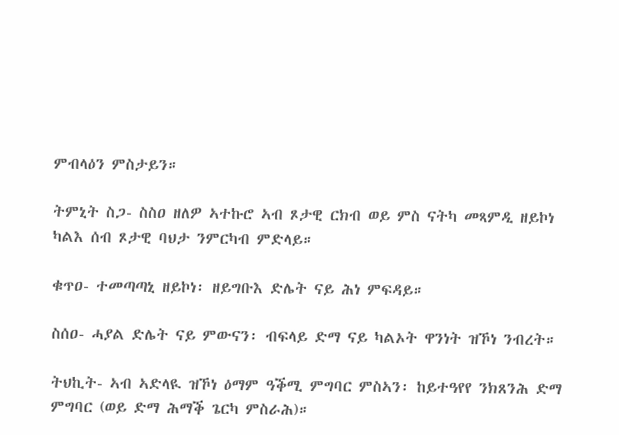ምብላዕን ምስታይን።

ትምኒት ስጋ- ስስዐ ዘለዎ ኣተኩሮ ኣብ ጾታዊ ርክብ ወይ ምስ ናትካ መጻምዲ ዘይኮነ ካልእ ሰብ ጾታዊ ባህታ ንምርካብ ምድላይ።

ቁጥዐ- ተመጣጣኒ ዘይኮነ፡ ዘይግቡእ ድሌት ናይ ሕነ ምፍዳይ።

ስሰዐ- ሓያል ድሌት ናይ ምውናን፡ ብፍላይ ድማ ናይ ካልኦት ዋንነት ዝኾነ ንብረት።

ትህኪት- ኣብ ኣድላዪ ዝኾነ ዕማም ዓቕሚ ምግባር ምስኣን፡ ከይተዓየየ ንክጸንሕ ድማ ምግባር (ወይ ድማ ሕማቕ ጌርካ ምስራሕ)።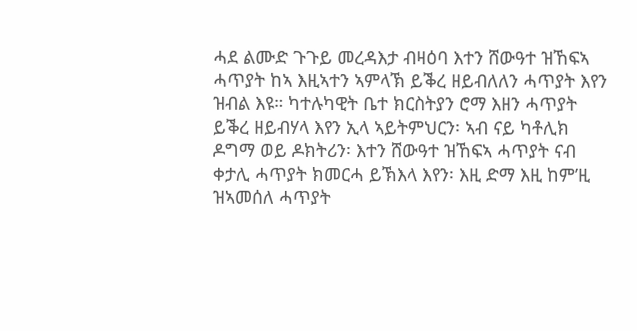ሓደ ልሙድ ጉጉይ መረዳእታ ብዛዕባ እተን ሸውዓተ ዝኸፍኣ ሓጥያት ከኣ እዚኣተን ኣምላኽ ይቕረ ዘይብለለን ሓጥያት እየን ዝብል እዩ። ካተሉካዊት ቤተ ክርስትያን ሮማ እዘን ሓጥያት ይቕረ ዘይብሃላ እየን ኢላ ኣይትምህርን፡ ኣብ ናይ ካቶሊክ ዶግማ ወይ ዶክትሪን፡ እተን ሸውዓተ ዝኸፍኣ ሓጥያት ናብ ቀታሊ ሓጥያት ክመርሓ ይኽእላ እየን፡ እዚ ድማ እዚ ከም’ዚ ዝኣመሰለ ሓጥያት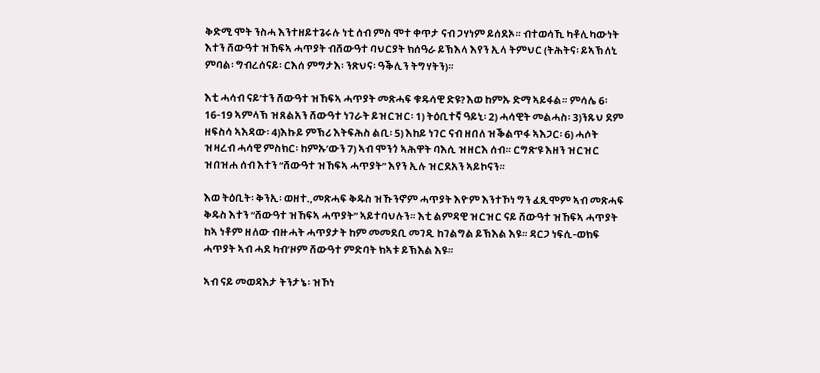ቅድሚ ሞት ንስሓ እንተዘይተጌሩሉ ነቲ ሰብ ምስ ሞተ ቀጥታ ናብ ጋሃነም ይሰደኦ። ብተወሳኺ ካቶሊካውነት እተን ሸውዓተ ዝኸፍኣ ሓጥያት ብሸውዓተ ባህርያት ክሰዓራ ይኽእላ እየን ኢላ ትምህር (ትሕትና፡ ይኣኽለኒ ምባል፡ ግብረሰናይ፡ ርእሰ ምግታእ፡ ንጽህና፡ ዓቕሊን ትግሃትን)።

እቲ ሓሳብ ናይ’ተን ሸውዓተ ዝኸፍኣ ሓጥያት መጽሓፍ ቁዱሳዊ ድዩ? እወ ከምኡ ድማ ኣይፋል። ምሳሌ 6፡16-19 ኣምላኽ ዝጸልአን ሸውዓተ ነገራት ይዝርዝር፡ 1) ትዕቢተኛ ዓይኒ፡ 2) ሓሳዊት መልሓስ፡ 3)ንጹህ ደም ዘፍስሳ ኣእዳው፡ 4)እኩይ ምኽሪ እትፍሕስ ልቢ፡ 5) እከይ ነገር ናብ ዘበለ ዝቕልጥፋ ኣእጋር፡ 6) ሓሶት ዝዛረብ ሓሳዊ ምስክር፡ ከምኡ’ውን 7) ኣብ ሞንጎ ኣሕዋት ባእሲ ዝዘርእ ሰብ። ርግጽ’ዩ እዘን ዝርዝር ዝበዝሐ ሰብ እተን “ሸውዓተ ዝኸፍኣ ሓጥያት” እየን ኢሉ ዝርደአን ኣይኮናን።

እወ ትዕቢት፡ ቅንኢ፡ ወዘተ.,መጽሓፍ ቅዱስ ዝኹንኖም ሓጥያት እዮም እንተኾነ ግን ፈጺሞም ኣብ መጽሓፍ ቅዱስ እተን “ሸውዓተ ዝኸፍኣ ሓጥያት” ኣይተባህሉን። እቲ ልምዳዊ ዝርዝር ናይ ሸውዓተ ዝኸፍኣ ሓጥያት ከኣ ነቶም ዘለው ብዙሓት ሓጥያታት ከም መመደቢ መገዲ ከገልግል ይኽእል እዩ። ዳርጋ ነፍሲ-ወክፍ ሓጥያት ኣብ ሓደ ካብ’ዞም ሸውዓተ ምድባት ክኣቱ ይኽእል እዩ።

ኣብ ናይ መወዳእታ ትንታኔ፡ ዝኾነ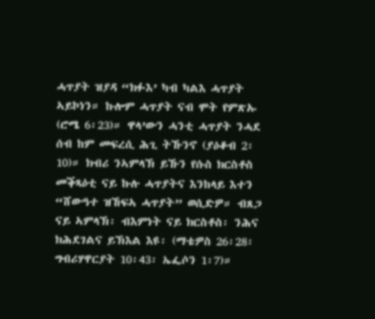ሓጥያት ዝያዳ “ክፉእ’ ካብ ካልእ ሓጥያት ኣይኮነን። ኩሎም ሓጥያት ናብ ሞት የምጽኡ (ሮሜ 6፡23)። ዋላ’ውን ሓንቲ ሓጥያት ንሓደ ሰብ ከም መፍረሲ ሕጊ ትኹንኖ (ያዕቆብ 2፡10)። ክብሪ ንኣምላኽ ይኹን የሱስ ክርስቶስ መቕጻዕቲ ናይ ኩሉ ሓጥያትና እንከላይ እተን “ሸውዓተ ዝኸፍኣ ሓጥያት” ወሲድዎ። ብጸጋ ናይ ኣምላኽ፡ ብእምነት ናይ ክርስቶስ፡ ንሕና ክሕደገልና ይኽእል እዩ፡ (ማቴዎስ 26፡28፡ ግብሪሃዋርያት 10፡43፡ ኤፌሶን 1፡7)።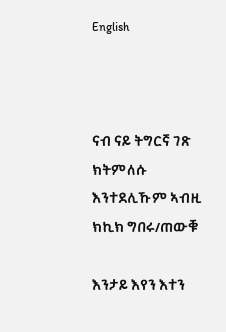English



ናብ ናይ ትግርኛ ገጽ ክትምለሱ እንተደሊኹም ኣብዚ ክኪክ ግበሩ/ጠውቑ

እንታይ እየን እተን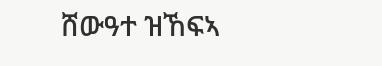ሸውዓተ ዝኸፍኣ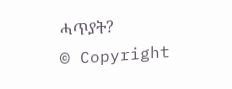ሓጥያት?
© Copyright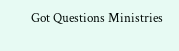Got Questions Ministries